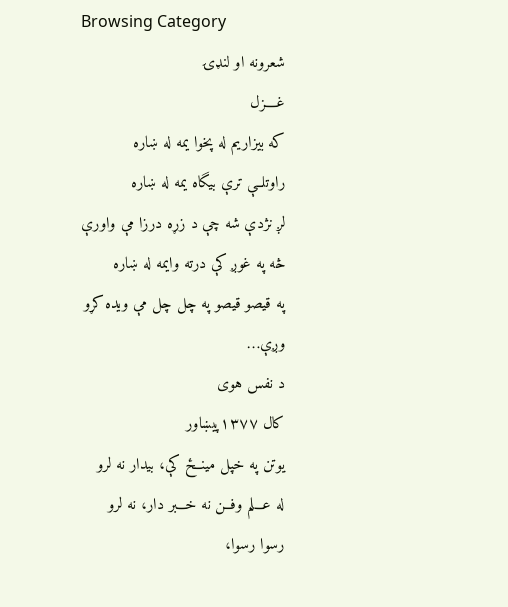Browsing Category
شعرونه او لنډۍ
غــــزل
که بیزاریم له پخوا یمه له ښاره
راوتلــې ترې بیگاه یمه له ښاره
لږ نژدې شه چې د زړه درزا مې واورې
څه په غوږ کې درته وایمه له ښاره
په قیصو قیصو په چل چل مې ویده کړو
وږې…
د نفس هوی
کال ۱۳۷۷پیښاور
یوتن په خپل مینــځ کې، بیدار نه لرو
له عـــلم وفــن نه خـــبر دار، نه لرو
رسوا رسوا،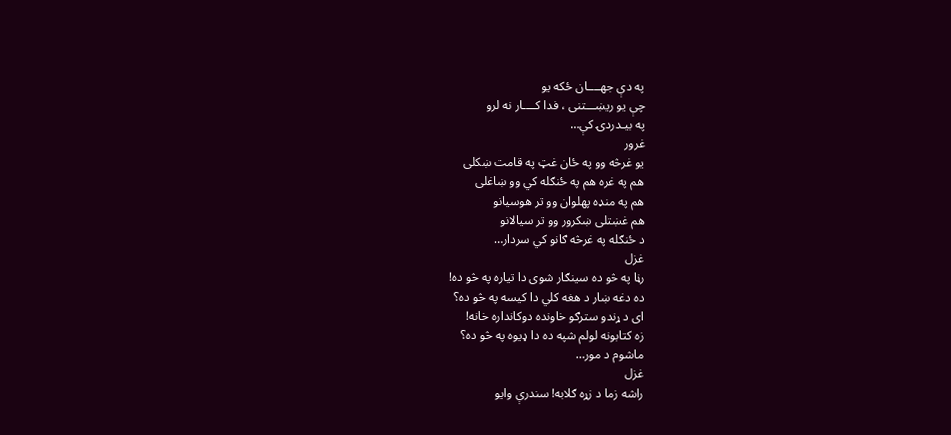په دې جهــــان ځکه یو
چې یو ريښـــتنی ، فدا کــــار نه لرو
په بیـدردۍ کې…
غرور
یو غرڅه وو په ځان غټ په قامت ښکلی
هم په غره هم په ځنګله کي وو ښاغلی
هم په منډه پهلوان وو تر هوسیانو
هم غښتلی ښکرور وو تر سیالانو
د ځنګله په غرڅه ګانو کي سردار…
غزل
رڼا په څو ده سینګار شوی دا تیاره په څو ده!
ده دغه ښار د هغه کلي دا کیسه په څو ده؟
ای د ړندو سترګو خاونده دوکانداره خانه!
زه کتابونه لولم شپه ده دا ډيوه په څو ده؟
ماشوم د مور…
غزل
راشه زما د زړه ګلابه! سندرې وايو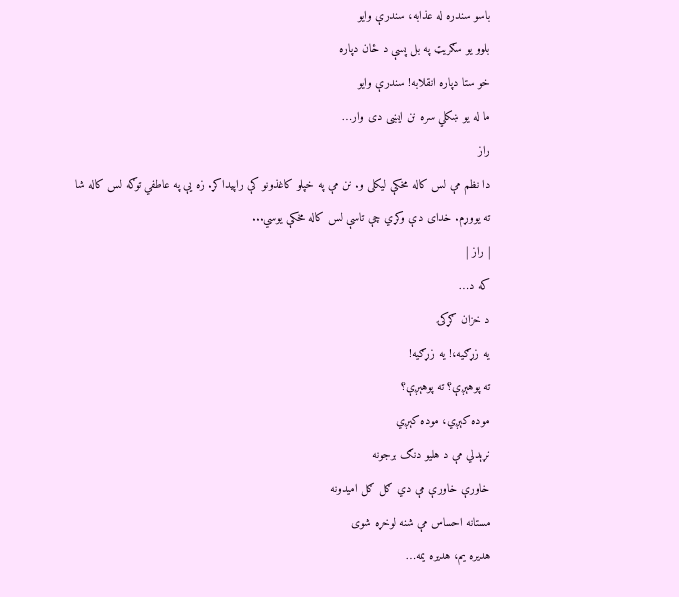باسو سندره له عذابه، سندرې وايو
بلوو يو سګريټ په بل پسې د ځان دپاره
خو ستا دپاره انقلابه! سندرې وايو
ما له يو ښکلي سره نن ايښی دی وار…
راز
دا نظم مې لس کاله مخکې لیکلی و. نن مې په خپلو کاغذونو کې راپیداکړ. زه یې په عاطفي توګه لس کاله شا ته یووړم. خدای دې وکړي چې تاسې لس کاله مخکې یوسي...
| راز |
که د…
د خزان ګړکۍ
یه زړګيه،! یه زړګیه!
ته پوهېږې؟ ته پوهېږې؟
موده کېږي، موده کېږي
نړېدلي مې د هلیو دنګ برجونه
خاورې خاورې مې دي ګل ګل امیدونه
مستانه احساس مې شنه لوخړه شوی
هدیره یم، هدیره يمه…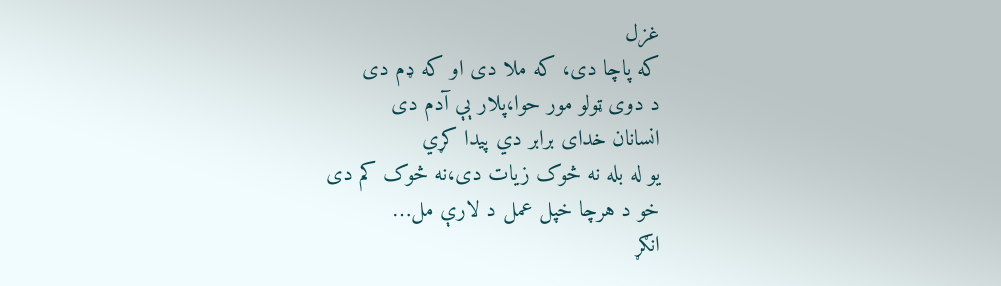غزل
که پاچا دى، که ملا دى او که ډم دى
د دوى ټولو مور حوا،پلار ېې آدم دى
انسانان خداى برابر دي پيدا کړي
يو له بله نه څوک زيات دى،نه څوک کم دى
خو د هرچا خپل عمل د لارې مل…
انګړ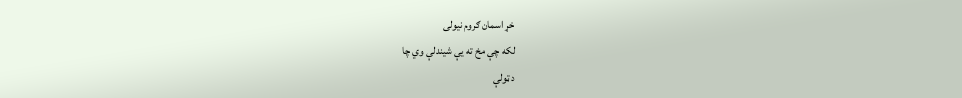خړ اسمان ګروم نیولی
لکه چې مخ ته یې شیندلې وي چا
د ټولې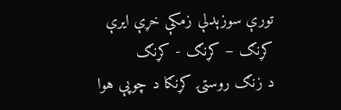تورې سوزېدلې زمکې خړې ایرې
کړنګ – کړنګ - کړنګ
د زنګ روستۍ کړنګا د چوپې هوا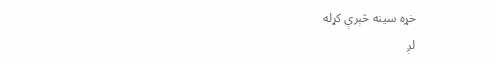خړه سینه څېرې کړله
لږ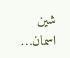شین اسمان…